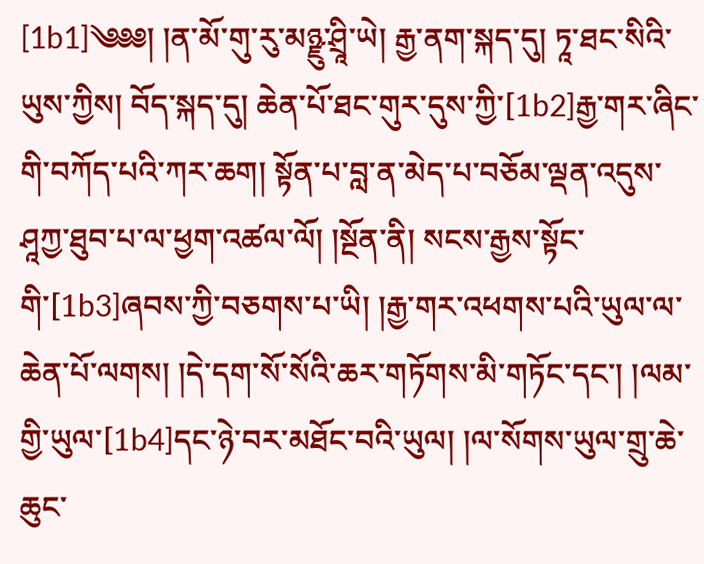[1b1]༄༅༅། །ན་མོ་གུ་རུ་མཉྫུ་ཤྲཱི་ཡེ། རྒྱ་ནག་སྐད་དུ། ཏཱ་ཐང་སིའི་ཡུས་ཀྱིས། བོད་སྐད་དུ། ཆེན་པོ་ཐང་གུར་དུས་ཀྱི་[1b2]རྒྱ་གར་ཞིང་གི་བཀོད་པའི་ཀར་ཆག། སྟོན་པ་བླ་ན་མེད་པ་བཅོམ་ལྡན་འདུས་ཤཱཀྱ་ཐུབ་པ་ལ་ཕྱག་འཚལ་ལོ། །སྔོན་ནི། སངས་རྒྱས་སྟོང་གི་[1b3]ཞབས་ཀྱི་བཅགས་པ་ཡི། །རྒྱ་གར་འཕགས་པའི་ཡུལ་ལ་ཆེན་པོ་ལགས། །དེ་དག་སོ་སོའི་ཆར་གཏོགས་མི་གཏོང་དང་། །ལམ་གྱི་ཡུལ་[1b4]དང་ཉེ་བར་མཐོང་བའི་ཡུལ། །ལ་སོགས་ཡུལ་གྲུ་ཆེ་ཆུང་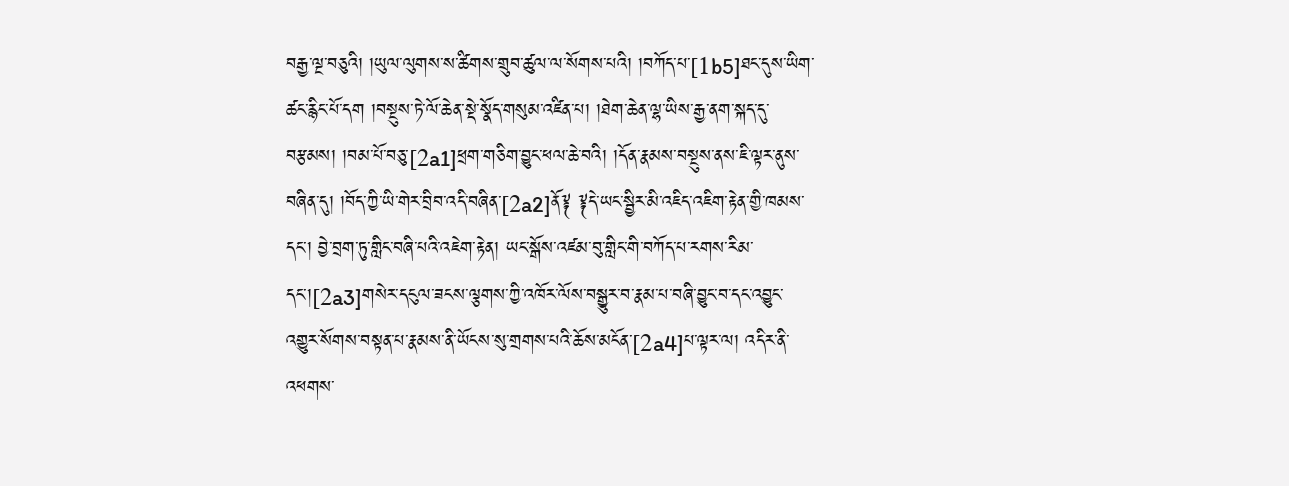བརྒྱ་ལྔ་བཅུའི། །ཡུལ་ལུགས་ས་ཚིགས་གྲུབ་ཚུལ་ལ་སོགས་པའི། །བཀོད་པ་[1b5]ཐང་དུས་ཡིག་ཚང་རྙིང་པོ་དག །བསྔུས་ཏེ་ལོ་ཆེན་སྡེ་སྣོད་གསུམ་འཛིན་པ། །ཐེག་ཆེན་ལྷ་ཡིས་རྒྱ་ནག་སྐད་དུ་བརྩམས། །བམ་པོ་བཅུ་[2a1]ཕྲག་གཅིག་བྱུང་ཕལ་ཆེ་བའི། །དོན་རྣམས་བསྔུས་ནས་ཇི་ལྟར་ནུས་བཞིན་དུ། །བོད་ཀྱི་ཡི་གེར་བྲིབ་འདི་བཞིན་[2a2]ནོ༈ ༈དེ་ཡང་སྦྱིར་མི་འཇིད་འཇིག་རྟེན་གྱི་ཁམས་དང་། བྱེ་བྲག་ཏུ་གླིང་བཞི་པའི་འཇེག་རྟེན། ཡང་སྒོས་འཛམ་བུ་གླིང་གི་བཀོད་པ་རགས་རིམ་དང་།[2a3]གསེར་དངུལ་ཟངས་ལྕགས་ཀྱི་འཁོར་ལོས་བསྒྱུར་བ་རྣམ་པ་བཞི་བྱུང་བ་དང་འབྱུང་འགྱུར་སོགས་བསྟན་པ་རྣམས་ནི་ཡོངས་སུ་གྲགས་པའི་ཆོས་མངོན་[2a4]པ་ལྟར་ལ། འདིར་ནི་འཕགས་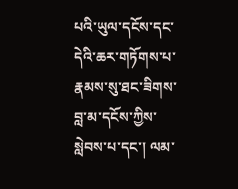པའི་ཡུལ་དངོས་དང་དེའི་ཆར་གཏོགས་པ་རྣམས་སུ་ཐང་ཟིགས་བླ་མ་དངོས་ཀྱིས་སླེབས་པ་དང་། ལམ་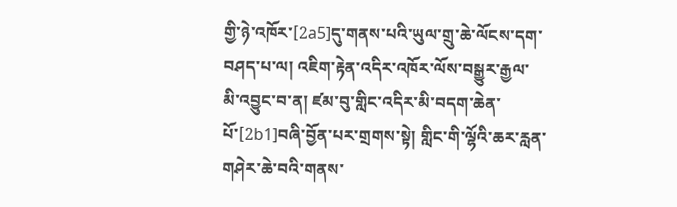གྱི་ཉེ་འཁོར་[2a5]དུ་གནས་པའི་ཡུལ་གྲུ་ཆེ་ལོངས་དག་བཤད་པ་ལ། འཇིག་རྟེན་འདིར་འཁོར་ལོས་བསྒྱུར་རྒྱལ་མི་འབྱུང་བ་ན། ཛམ་བུ་གླིང་འདིར་མི་བདག་ཆེན་པོ་[2b1]བཞི་བྱོན་པར་གྲགས་སྟེ། གླིང་གི་ལྷོའི་ཆར་རླན་གཤེར་ཆེ་བའི་གནས་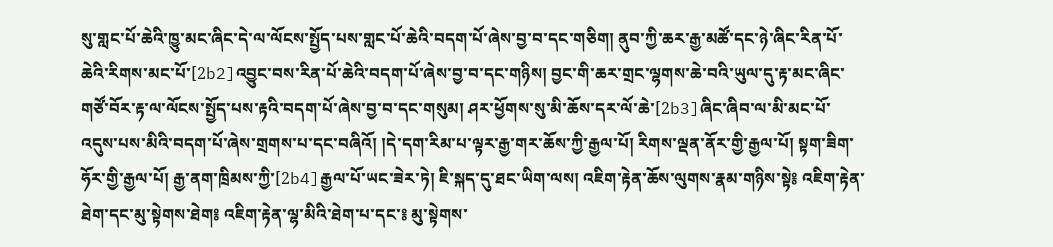སུ་གླང་པོ་ཆེའི་ཁྱུ་མང་ཞིང་དེ་ལ་ལོངས་སྤྱོད་པས་གླང་པོ་ཆེའི་བདག་པོ་ཞེས་བྱ་བ་དང་གཅིག། ནུབ་ཀྱི་ཆར་རྒྱ་མཚོ་དང་ཉེ་ཞིང་རིན་པོ་ཆེའི་རིགས་མང་པོ་[2b2]འབྱུང་བས་རིན་པོ་ཆེའི་བདག་པོ་ཞེས་བྱ་བ་དང་གཉིས། བྱང་གི་ཆར་གྲང་ལྷགས་ཆེ་བའི་ཡུལ་དུ་རྟ་མང་ཞིང་གཙོ་བོར་རྟ་ལ་ལོངས་སྤྱོད་པས་རྟའི་བདག་པོ་ཞེས་བྱ་བ་དང་གསུམ། ཤར་ཕྱོགས་སུ་མི་ཆོས་དར་ལོ་ཆེ་[2b3]ཞིང་ཞིབ་ལ་མི་མང་པོ་འདུས་པས་མིའི་བདག་པོ་ཞེས་གྲགས་པ་དང་བཞིའོ། །དེ་དག་རིམ་པ་ལྟར་རྒྱ་གར་ཆོས་ཀྱི་རྒྱལ་པོ། རིགས་ལྡན་ནོར་གྱི་རྒྱལ་པོ། སྟག་ཟིག་ཧོར་གྱི་རྒྱལ་པོ། རྒྱ་ནག་ཁྲིམས་ཀྱི་[2b4]རྒྱལ་པོ་ཡང་ཟེར་ཏེ། ཇི་སྐད་དུ་ཐང་ཡིག་ལས། འཇིག་རྟེན་ཆོས་ལུགས་རྣམ་གཉིས་སྟེ༔ འཇིག་རྟེན་ཐེག་དང་མུ་སྟེགས་ཐེག༔ འཇིག་རྟེན་ལྷ་མིའི་ཐེག་པ་དང་༔ མུ་སྟེགས་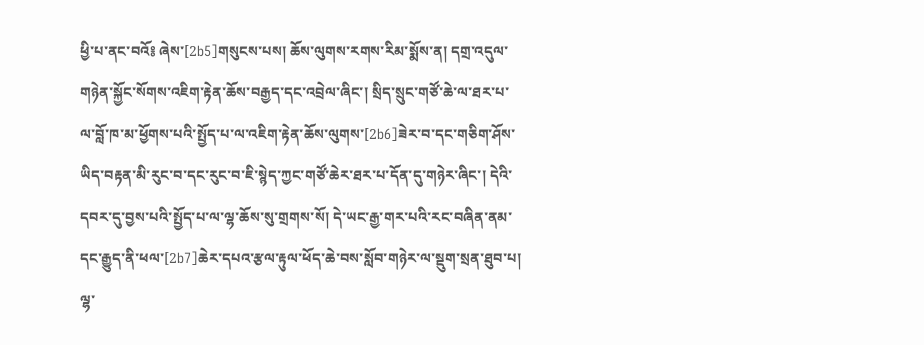ཕྱི་པ་ནང་བའོ༔ ཞེས་[2b5]གསུངས་པས། ཆོས་ལུགས་རགས་རིམ་སྨོས་ན། དགྲ་འདུལ་གཉེན་སྐྱོང་སོགས་འཇིག་རྟེན་ཆོས་བརྒྱད་དང་འབྲེལ་ཞིང་། སྲིད་སྲུང་གཙོ་ཆེ་ལ་ཐར་པ་ལ་བློ་ཁ་མ་ཕྱོགས་པའི་སྤྱོད་པ་ལ་འཇིག་རྟེན་ཆོས་ལུགས་[2b6]ཟེར་བ་དང་གཅིག་ཤོས་ཡིད་བརྟན་མི་རུང་བ་དང་རུང་བ་ཇི་སྙེད་ཀྱང་གཙོ་ཆེར་ཐར་པ་དོན་དུ་གཉེར་ཞིང་། དེའི་དབར་དུ་བྱས་པའི་སྤྱོད་པ་ལ་ལྷ་ཆོས་སུ་གྲགས་སོ། དེ་ཡང་རྒྱ་གར་པའི་རང་བཞིན་ནམ་དང་རྒྱུད་ནི་ཕལ་[2b7]ཆེར་དཔའ་རྩལ་རྟུལ་ཕོད་ཆེ་བས་སློབ་གཉེར་ལ་སྡུག་སྲན་ཐུབ་པ། ལྷ་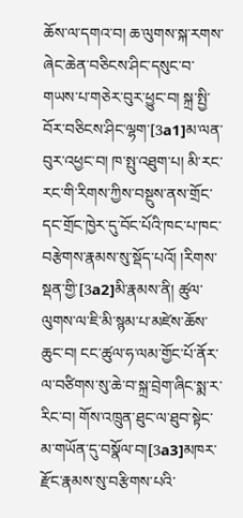ཆོས་ལ་དགའ་བ། ཆ་ལུགས་སྐ་རགས་ཞེང་ཆེན་བཅིངས་ཤིང་དསུང་བ་གཡས་པ་གཅེར་བུར་ཕྱུང་བ། སྐྲ་སྤྱི་བོར་བཅིངས་ཤིང་ལྷག་[3a1]མ་ལན་བུར་འཕྱང་བ། ཁ་སྤུ་འཐུག་པ། མི་རང་རང་གི་རིགས་ཀྱིས་བསྔུས་ནས་གྲོང་དང་གྲོང་ཁྱེར་དུ་བོང་པོའི་ཁང་པ་ཁང་བརྩེགས་རྣམས་སུ་སྡོད་པའོ། །རིགས་སྡན་གྱི་[3a2]མི་རྣམས་ནི། ཚུལ་ལུགས་ལ་ཇི་མི་སྙམ་པ་མཛེས་ཆོས་ཆུང་བ། ངང་ཚུལ་ཧ་ལམ་གྱོང་པོ་ནོར་ལ་བཙིགས་སུ་ཆེ་བ་སྐྲ་བྲེག་ཞིང་སྨ་ར་རིང་བ། གོས་འཁྲུན་ཐུང་ལ་ཐུབ་སྟེང་མ་གཡོན་དུ་བསྣོལ་བ།[3a3]མཁར་རྫོང་རྣམས་སུ་བརྩིགས་པའི་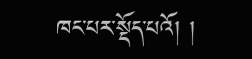ཁང་པར་སྡོད་པའོ། །